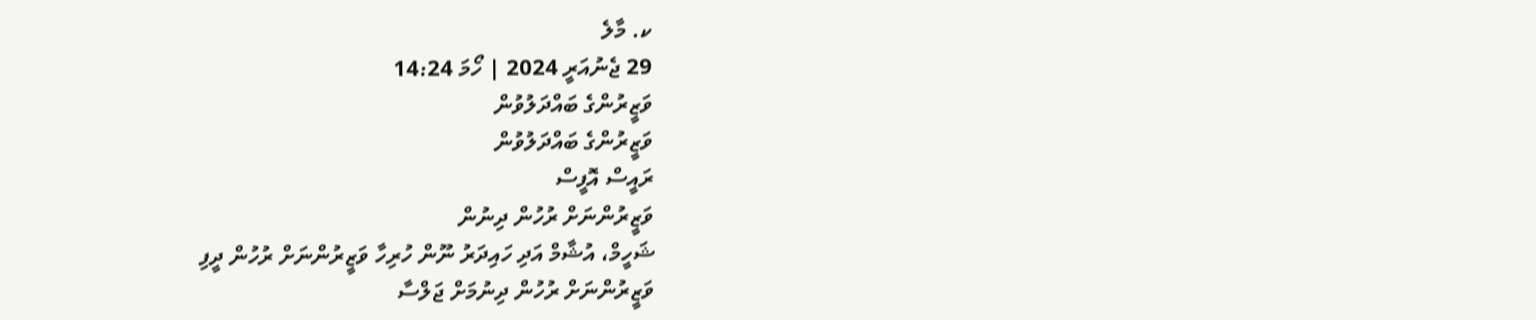ކ. މާލެ
29 ޖެނުއަރީ 2024 | ހޯމަ 14:24
ވަޒީރުންގެ ބައްދަލުވުން
ވަޒީރުންގެ ބައްދަލުވުން
ރައީސް އޮފީސް
ވަޒީރުންނަށް ރުހުން ދިނުން
ޝަހީމް، އުޝާމް އަދި ހައިދަރު ނޫން ހުރިހާ ވަޒީރުންނަށް ރުހުން ދީފި
ވަޒީރުންނަށް ރުހުން ދިނުމަށް ޖަލްސާ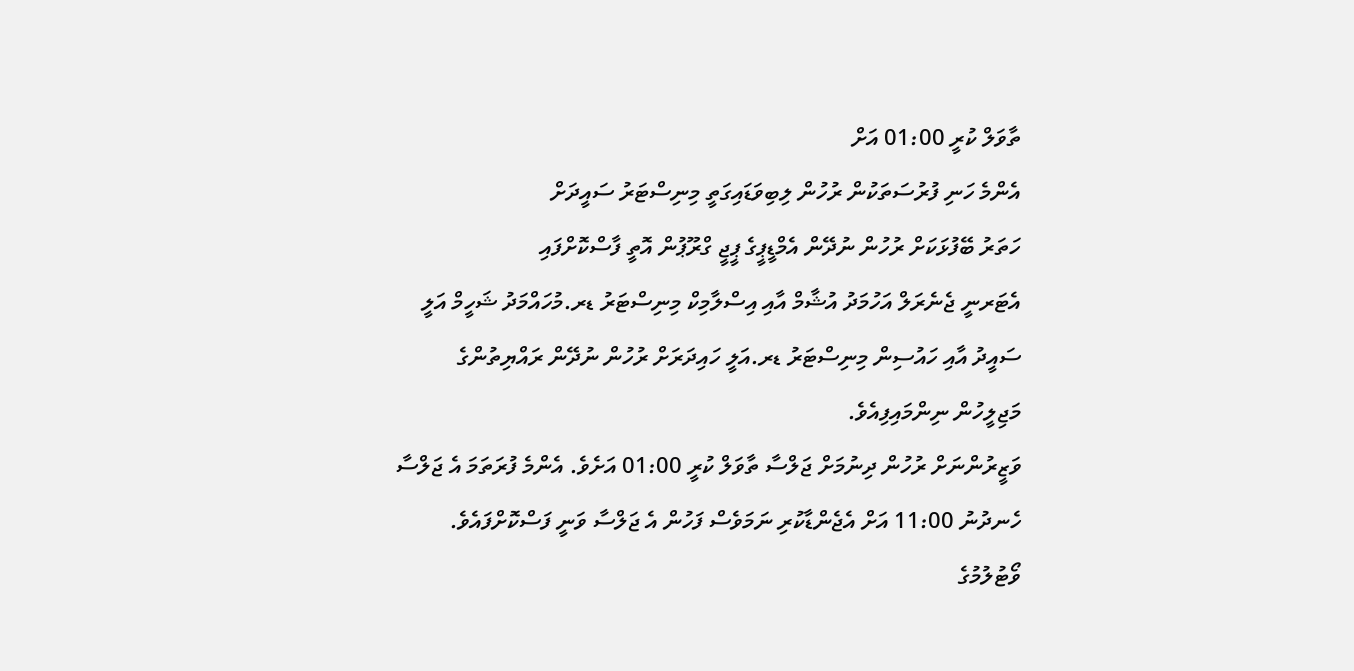ތާވަލް ކުރީ 01:00 އަށް
އެންމެ ހަނި ފުރުސަތަކުން ރުހުން ލިބިވަޑައިގަތީ މިނިސްޓަރު ސައީދަށް
ހަތަރު ބޭފުޅަކަށް ރުހުން ނުދޭން އެމްޑީޕީގެ ޕީޖީ ގްރޫޕުން އޮތީ ފާސްކޮށްފައި
އެޓަރނީ ޖެނެރަލް އަހުމަދު އުޝާމް އާއި އިސްލާމިކް މިނިސްޓަރު ޑރ.މުހައްމަދު ޝަހީމް އަލީ ސައީދު އާއި ހައުސިން މިނިސްޓަރު ޑރ.އަލީ ހައިދަރަށް ރުހުން ނުދޭން ރައްޔިތުންގެ މަޖިލީހުން ނިންމައިފިއެވެ.
ވަޒީރުންނަށް ރުހުން ދިނުމަށް ޖަލްސާ ތާވަލް ކުރީ 01:00 އަށެވެ. އެންމެ ފުރަތަމަ އެ ޖަލްސާ ހެނދުނު 11:00 އަށް އެޖެންޑާކުރި ނަމަވެސް ފަހުން އެ ޖަލްސާ ވަނީ ފަސްކޮށްފައެވެ. ވޯޓުލުމުގެ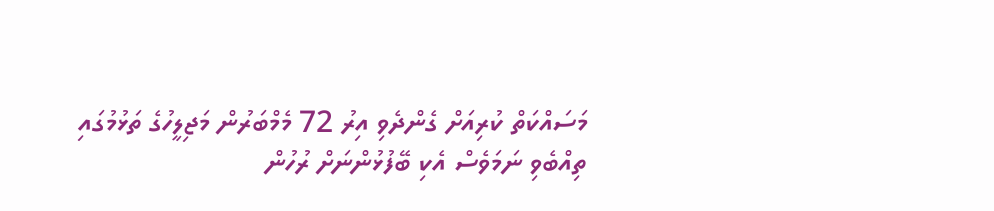މަސައްކަތް ކުރިއަށް ގެންދެވި އިރު 72 މެމްބަރުން މަޖިލީހުގެ ތަޅުމުގައި ތިއްބެވި ނަމަވެސް އެކި ބޭފުޅުންނަށް ރުހުން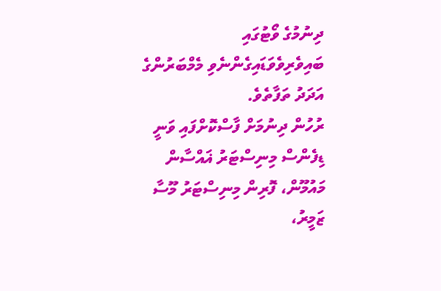ދިނުމުގެ ވޯޓުގައި ބައިވެރިވެވަޑައިގެންނެވި މެމްބަރުންގެ އަދަދު ތަފާތެވެ.
ރުހުން ދިނުމަށް ފާސްކޮށްފައި ވަނީ ޑިފެންސް މިނިސްޓަރު ޣައްސާން މައުމޫން، ފޮރިން މިނިސްޓަރު މޫސާ ޒަމީރު،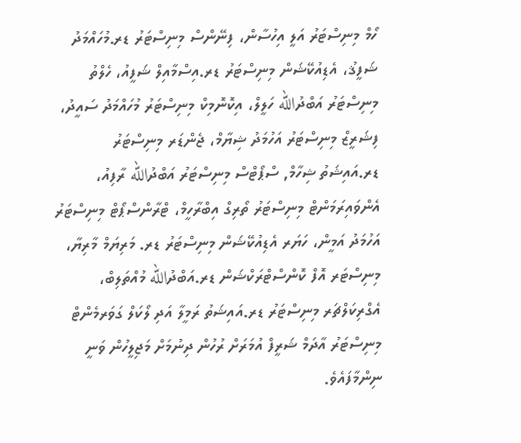ހޯމް މިނިސްޓަރު އަލީ އިހުސާން، ފިނޭންސް މިނިސްޓަރު ޑރ.މުހައްމަދު ޝަފީޤު، އެޑިއުކޭޝަން މިނިސްޓަރު ޑރ.އިސްމާއިލް ޝަފީއު، ހެލްތު މިނިސްޓަރު އަބްދުالله ހަލީލް، އިކޮނޮމިކް މިނިސްޓަރު މުހައްމަދު ސައީދު، ފިޝަރީޒް މިނިސްޓަރު އަހުމަދު ޝިޔާމް، ޖެންޑަރ މިނިސްޓަރު ޑރ.އައިޝަތު ޝިހާމް, ސްޕޯޓްސް މިނިސްޓަރު އަބްދުالله ރާފިއު، އެންވައިރަމަންޓް މިނިސްޓަރު ތޯރިގް އިބްރާހީމް، ޓްރާންސްޕޯޓް މިނިސްޓަރު އަހުމަދު އަމީން، ހަޔަރ އެޑިއުކޭޝަން މިނިސްޓަރު ޑރ. މަރިޔަމް މާރިޔާ، މިނިސްޓަރ އޮފް ކޮންސްޓްރަކްޝަން ޑރ.އަބްދުالله މުއްތަލިބް، އެގްރިކަލްޗަރ މިނިސްޓަރު ޑރ.އައިޝަތު ރަމީލާ އަދި ލޯކަލް ގަވަރމެންޓް މިނިސްޓަރު އާދަމް ޝަރީފް އުމަރަށް ރުހުން ދިނުމަށް މަޖިލީހުން ވަނީ ނިންމާފައެވެ.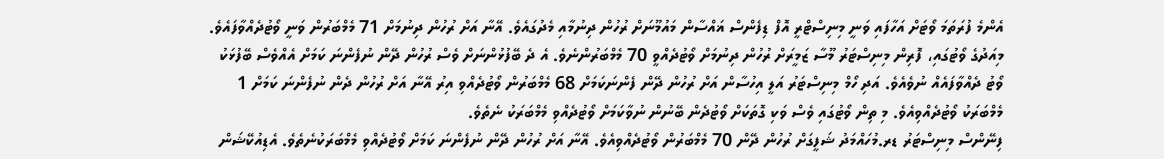އެންމެ ފުރަތަމަ ވޯޓަށް އަހާފައި ވަނީ މިނިސްޓްރީ އޮފް ޑިފެންސް ޣައްސާން މައުމޫނަށް ރުހުން ދިނުމާއި މެދުގައެވެ. އޭނާ އަށް ރުހުން ދިނުމަށް 71 މެމްބަރުން ވަނީ ވޯޓުދެއްވާފައެވެ. މިއަދުގެ ވޯޓުގައި، ފޮރިން މިނިސްޓަރު މޫސާ ޒަމީރަށް ރުހުން ދިނުމަށް ވޯޓުދެއްވީ 70 މެމްބަރުންނެވެ. އެ ދެ ބޭފުޅުންނަށް ވެސް ރުހުން ދޭން ނުފެންނަ ކަމަށް އެއްވެސް ބޭފުޅަކު ވޯޓު ދެއްވާފައެއް ނުވެއެވެ. އަދި ހޯމް މިނިސްޓަރު އަލީ އިހުސާން އަށް ރުހުން ދޭން ފެންނަކަމަށް 68 މެމްބަރުން ވޯޓުދެއްވި އިރު އޭނާ އަށް ރުހުން ދެން ނުފެންނަ ކަމަށް 1 މެމްބަރަކު ވޯޓުދެއްވިއެވެ. މި ތިން ވޯޓުގައި ވެސް ވަކި ގޮތަކަށް ވޯޓުދެން ބޭނުން ނުވާކަމަށް ވޯޓުދެއްވި މެމްބަރަކު ނެތެވެ.
ފިނޭންސް މިނިސްޓަރު ޑރ.މުހައްމަދު ޝަފީގަށް ރުހުން ދޭން 70 މެމްބަރުން ވޯޓުދެއްވިއެވެ. އޭނާ އަށް ރުހުން ދޭން ނުފެންނަ ކަމަށް ވޯޓުދެއްވި މެމްބަރަކުނެތެވެ. އެޑިއުކޭޝަން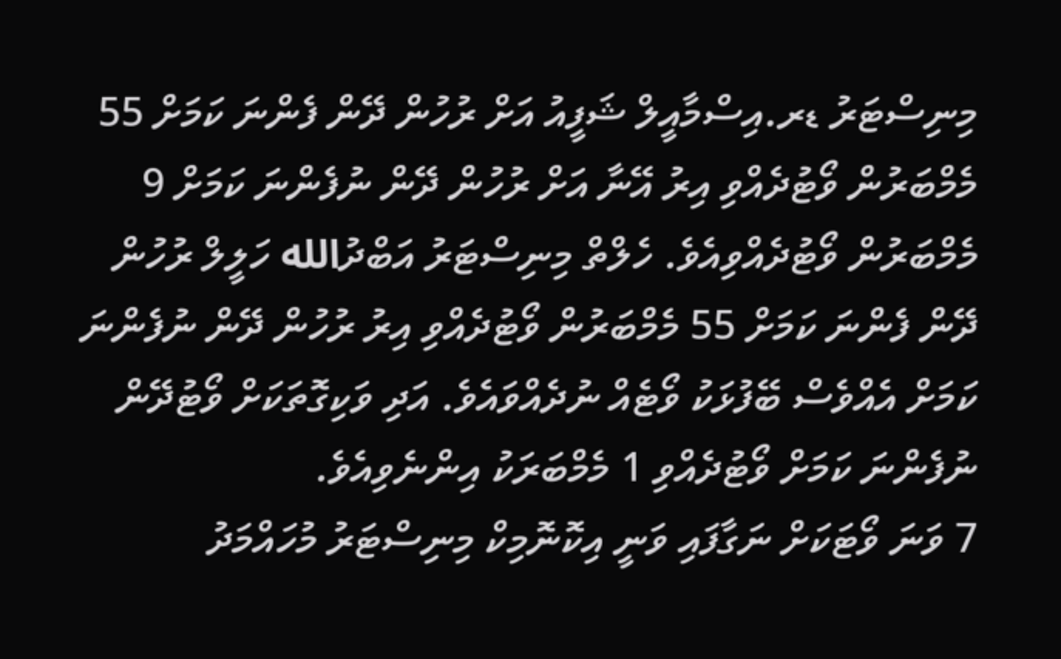މިނިސްޓަރު ޑރ.އިސްމާއީލް ޝަފީއު އަށް ރުހުން ދޭން ފެންނަ ކަމަށް 55 މެމްބަރުން ވޯޓުދެއްވި އިރު އޭނާ އަށް ރުހުން ދޭން ނުފެންނަ ކަމަށް 9 މެމްބަރުން ވޯޓުދެއްވިއެވެ. ހެލްތް މިނިސްޓަރު އަބްދުالله ހަލީލް ރުހުން ދޭން ފެންނަ ކަމަށް 55 މެމްބަރުން ވޯޓުދެއްވި އިރު ރުހުން ދޭން ނުފެންނަ ކަމަށް އެއްވެސް ބޭފުޅަކު ވޯޓެއް ނުދެއްވައެވެ. އަދި ވަކިގޮތަކަށް ވޯޓުދޭން ނުފެންނަ ކަމަށް ވޯޓުދެއްވި 1 މެމްބަރަކު އިންނެވިއެވެ.
7 ވަނަ ވޯޓަކަށް ނަގާފައި ވަނީ އިކޮނޮމިކް މިނިސްޓަރު މުހައްމަދު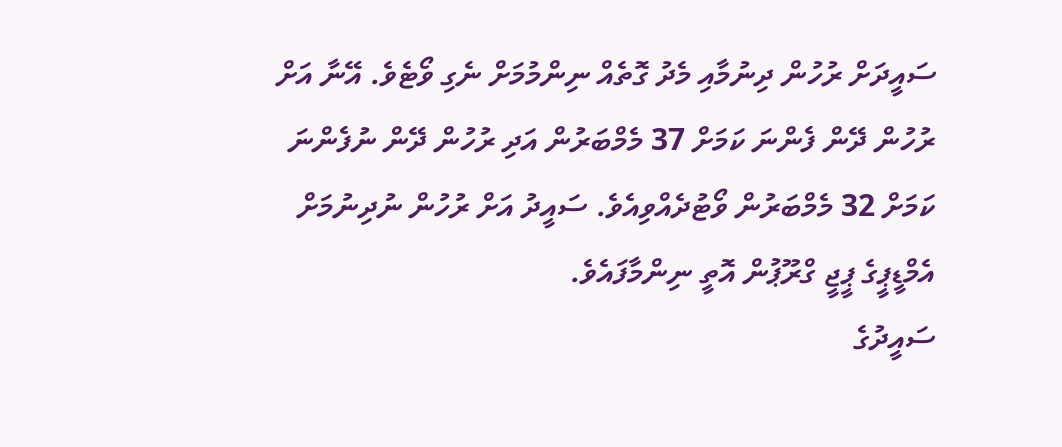ސައީދަށް ރުހުން ދިނުމާއި މެދު ގޮތެއް ނިންމުމަށް ނެގި ވޯޓެވެ. އޭނާ އަށް ރުހުން ދޭން ފެންނަ ކަމަށް 37 މެމްބަރުން އަދި ރުހުން ދޭން ނުފެންނަ ކަމަށް 32 މެމްބަރުން ވޯޓުދެއްވިއެވެ. ސައީދު އަށް ރުހުން ނުދިނުމަށް އެމްޑީޕީގެ ޕީޖީ ގްރޫޕުން އޮތީ ނިންމާފައެވެ.
ސައީދުގެ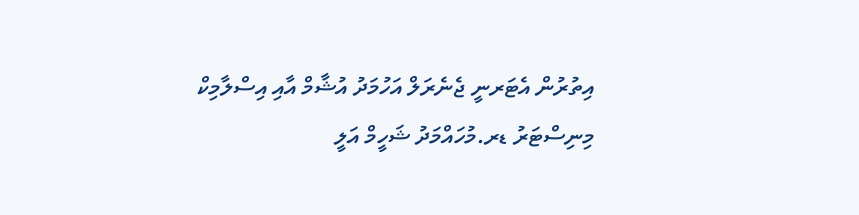އިތުރުން އެޓަރނީ ޖެނެރަލް އަހުމަދު އުޝާމް އާއި އިސްލާމިކް މިނިސްޓަރު ޑރ.މުހައްމަދު ޝަހީމް އަލީ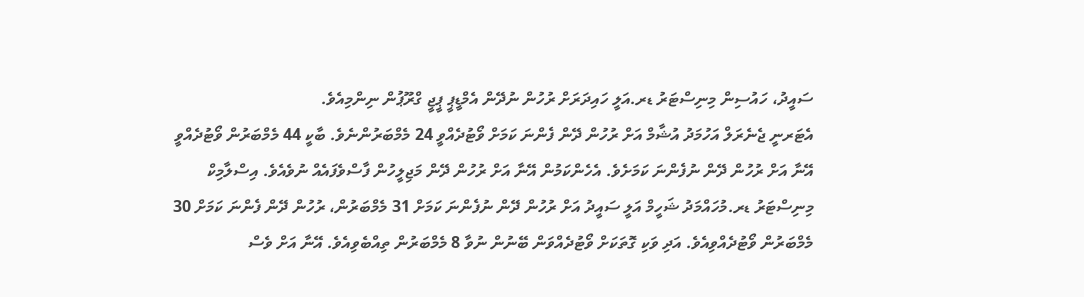ސައީދު، ހައުސިން މިނިސްޓަރު ޑރ.އަލީ ހައިދަރަށް ރުހުން ނުދޭން އެމްޑީޕީ ޕީޖީ ގްރޫޕުން ނިންމިއެވެ.
އެޓަރނީ ޖެނެރަލް އަހުމަދު އުޝާމް އަށް ރުހުން ދޭން ފެންނަ ކަމަށް ވޯޓުދެއްވީ 24 މެމްބަރުންނެވެ. ބާކީ 44 މެމްބަރުން ވޯޓުދެއްވީ އޭނާ އަށް ރުހުން ދޭން ނުފެންނަ ކަމަށެވެ. އެހެންކަމުން އޭނާ އަށް ރުހުން ދޭން މަޖިލީހުން ފާސްވެފައެއް ނުވެއެވެ. އިސްލާމިކް މިނިސްޓަރު ޑރ.މުހައްމަދު ޝަހީމް އަލީ ސައީދު އަށް ރުހުން ދޭން ނުފެންނަ ކަމަށް 31 މެމްބަރުން، ރުހުން ދޭން ފެންނަ ކަމަށް 30 މެމްބަރުން ވޯޓުދެއްވިއެވެ. އަދި ވަކި ގޮތަކަށް ވޯޓުދެއްވަން ބޭނުން ނުވާ 8 މެމްބަރުން ތިއްބެވިއެވެ. އޭނާ އަށް ވެސް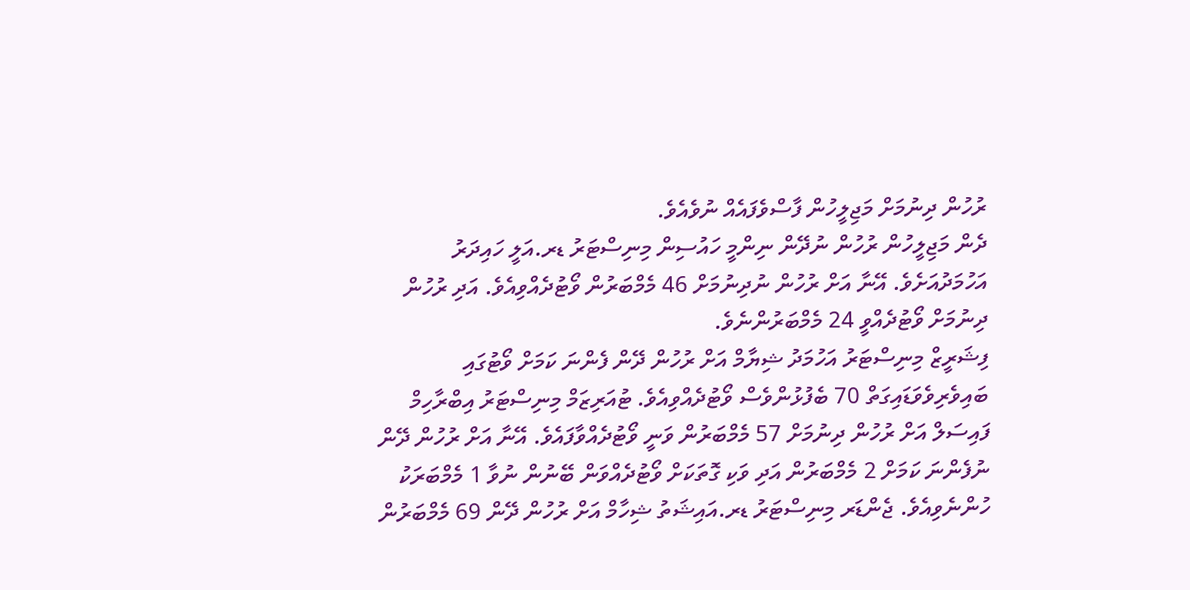ރުހުން ދިނުމަށް މަޖިލީހުން ފާސްވެފައެއް ނުވެއެވެ.
ދެން މަޖިލީހުން ރުހުން ނުދޭން ނިންމީ ހައުސިން މިނިސްޓަރު ޑރ.އަލީ ހައިދަރު އަހުމަދުއަށެވެ. އޭނާ އަށް ރުހުން ނުދިނުމަށް 46 މެމްބަރުން ވޯޓުދެއްވިއެވެ. އަދި ރުހުން ދިނުމަށް ވޯޓުދެއްވީ 24 މެމްބަރުންނެވެ.
ފިޝަރީޒް މިނިސްޓަރު އަހުމަދު ޝިޔާމް އަށް ރުހުން ދޭން ފެންނަ ކަމަށް ވޯޓުގައި ބައިވެރިވެވަޑައިގަތް 70 ބެފުޅުންވެސް ވޯޓުދެއްވިއެވެ. ޓުއަރިޒަމް މިނިސްޓަރު އިބްރާހިމް ފައިސަލް އަށް ރުހުން ދިނުމަށް 57 މެމްބަރުން ވަނީ ވޯޓުދެއްވާފައެވެ. އޭނާ އަށް ރުހުން ދޭން ނުފެންނަ ކަމަށް 2 މެމްބަރުން އަދި ވަކި ގޮތަކަށް ވޯޓުދެއްވަން ބޭނުން ނުވާ 1 މެމްބަރަކު ހުންނެވިއެވެ. ޖެންޑަރ މިނިސްޓަރު ޑރ.އައިޝަތު ޝިހާމް އަށް ރުހުން ދޭން 69 މެމްބަރުން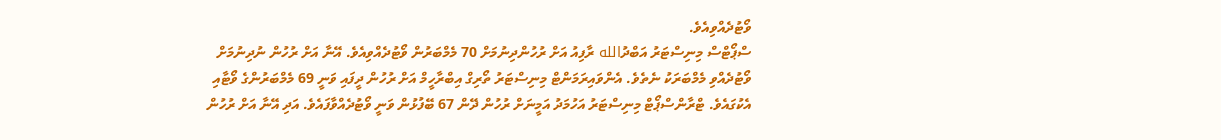ވޯޓުދެއްވިއެވެ.
ސްޕޯޓްސް މިނިސްޓަރު އަބްދުالله ރާފިއު އަށް ރުހުންދިނުމަށް 70 މެމްބަރުން ވޯޓުދެއްވިއެވެ. އޭނާ އަށް ރުހުން ނުދިނުމަށް ވޯޓުދެއްވި މެމްބަރަކު ނެތެވެ. އެންވައިރަމަންޓް މިނިސްޓަރު ތޯރިގް އިބްރާހީމް އަށް ރުހުން ދީފައި ވަނީ 69 މެމްބަރުންގެ ވޯޓާއި އެކުގައެވެ. ޓްރާންސްޕޯޓް މިނިސްޓަރު އަހުމަދު އަމީނަށް ރުހުން ދޭން 67 ބޭފުޅުން ވަނީ ވޯޓުދެއްވާފައެވެ. އަދި އޭނާ އަށް ރުހުން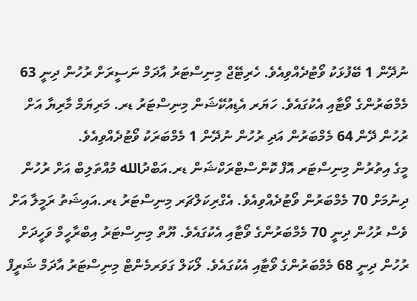ނުދޭން 1 ބޭފުޅަކު ވޯޓުދެއްވިއެވެ. ހެރިޓޭޖް މިނިސްޓަރު އާދަމް ނަސީރަށް ރުހުން ދިނީ 63 މެމްބަރުންގެ ވޯޓާއި އެކުގައެވެ. ހަޔަރ އެޑިއުކޭޝަން މިނިސްޓަރު ޑރ. މަރިޔަމް މާރިޔާ އަށް ރުހުން ދޭން 64 މެމްބަރުން އަދި ރުހުން ނުދޭން 1 މެމްބަރަކު ވޯޓުދެއްވިއެވެ.
މީގެ އިތުރުން މިނިސްޓަރ އޮފް ކޮންސްޓްރަކްޝަން ޑރ.އަބްދުالله މުއްތަލިބް އަށް ރުހުން ދިނުމަށް 70 މެމްބަރުން ވޯޓުދެއްވިއެވެ. އެގްރިކަލްޗަރ މިނިސްޓަރު ޑރ.އައިޝަތު ރަމީލާ އަށް ވެސް ރުހުން ދިނީ 70 މެމްބަރުންގެ ވޯޓާއި އެކުގައެވެ. ޔޫތް މިނިސްޓަރު އިބްރާހީމް ވަހީދަށް ރުހުން ދިނީ 68 މެމްބަރުންގެ ވޯޓާއި އެކުގައެވެ. ލޯކަލް ގަވަރމެންޓް މިނިސްޓަރު އާދަމް ޝަރީފް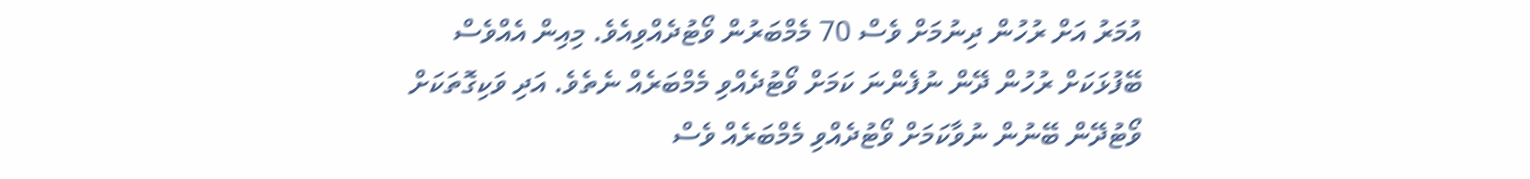އުމަރު އަށް ރުހުން ދިނުމަށް ވެސް 70 މެމްބަރުން ވޯޓުދެއްވިއެވެ. މިއިން އެއްވެސް ބޭފުޅަކަށް ރުހުން ދޭން ނުފެންނަ ކަމަށް ވޯޓުދެއްވި މެމްބަރެއް ނެތެވެ. އަދި ވަކިގޮތަކަށް ވޯޓުދޭން ބޭނުން ނުވާކަމަށް ވޯޓުދެއްވި މެމްބަރެއް ވެސް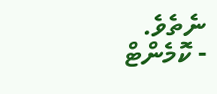ނެތެވެ.
- ކޮމެންޓް